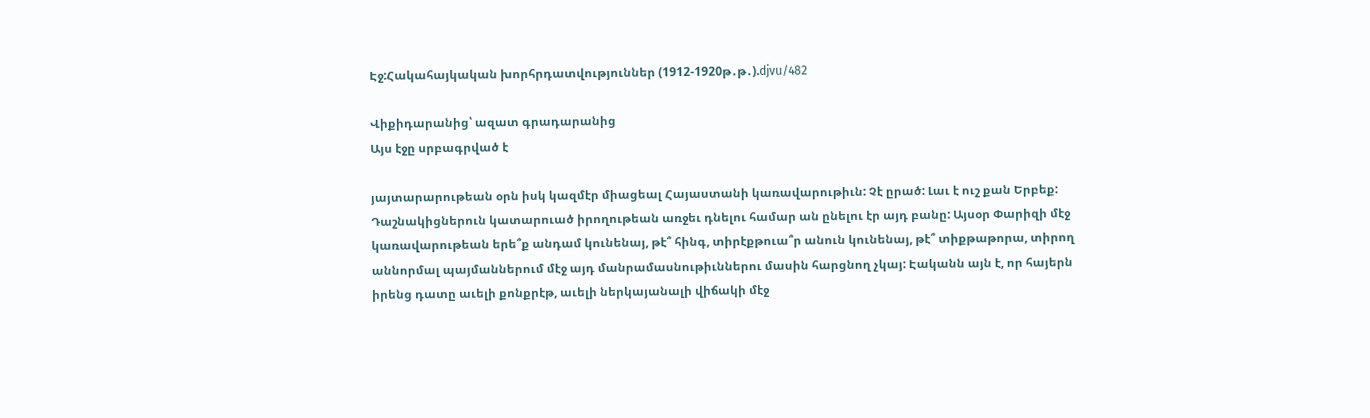Էջ:Հակահայկական խորհրդատվություններ (1912-1920թ․թ․).djvu/482

Վիքիդարանից՝ ազատ գրադարանից
Այս էջը սրբագրված է

յայտարարութեան օրն իսկ կազմէր միացեալ Հայաստանի կառավարութիւն: Չէ ըրած: Լաւ է ուշ քան Երբեք: Դաշնակիցներուն կատարուած իրողութեան առջեւ դնելու համար ան ընելու էր այդ բանը: Այսօր Փարիզի մէջ կառավարութեան երե՞ք անդամ կունենայ, թէ՞ հինգ, տիրէքթուա՞ր անուն կունենայ, թէ՞ տիքթաթորա, տիրող աննորմալ պայմաններում մէջ այդ մանրամասնութիւններու մասին հարցնող չկայ: Էականն այն է, որ հայերն իրենց դատը աւելի քոնքրէթ, աւելի ներկայանալի վիճակի մէջ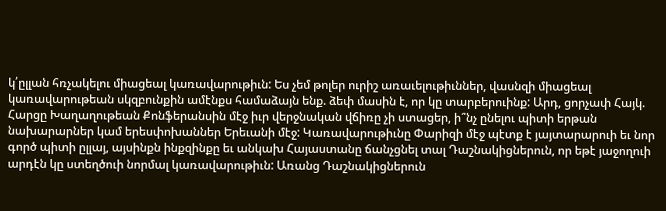կ՛ըլլան հռչակելու միացեալ կառավարութիւն: Ես չեմ թոլեր ուրիշ առաւելութիւններ, վասնզի միացեալ կառավարութեան սկզբունքին ամէնքս համաձայն ենք. ձեփ մասին է, որ կը տարբերուինք: Արդ, ցորչափ Հայկ. Հարցը Խաղաղութեան Քոնֆերանսին մէջ իւր վերջնական վճիռը չի ստացեր, ի՞նչ ընելու պիտի երթան նախարարներ կամ երեսփոխաններ Երեւանի մէջ: Կառավարութիւնը Փարիզի մէջ պէտք է յայտարարուի եւ նոր գործ պիտի ըլլայ, այսինքն ինքզինքը եւ անկախ Հայաստանը ճանչցնել տալ Դաշնակիցներուն, որ եթէ յաջողուի արդէն կը ստեղծուի նորմալ կառավարութիւն: Առանց Դաշնակիցներուն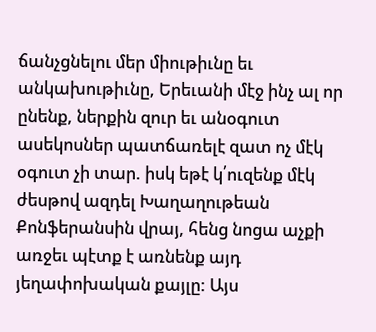ճանչցնելու մեր միութիւնը եւ անկախութիւնը, Երեւանի մէջ ինչ ալ որ ընենք, ներքին զուր եւ անօգուտ ասեկոսներ պատճառելէ զատ ոչ մէկ օգուտ չի տար. իսկ եթէ կ՛ուզենք մէկ ժեսթով ազդել Խաղաղութեան Քոնֆերանսին վրայ, հենց նոցա աչքի առջեւ պէտք է առնենք այդ յեղափոխական քայլը: Այս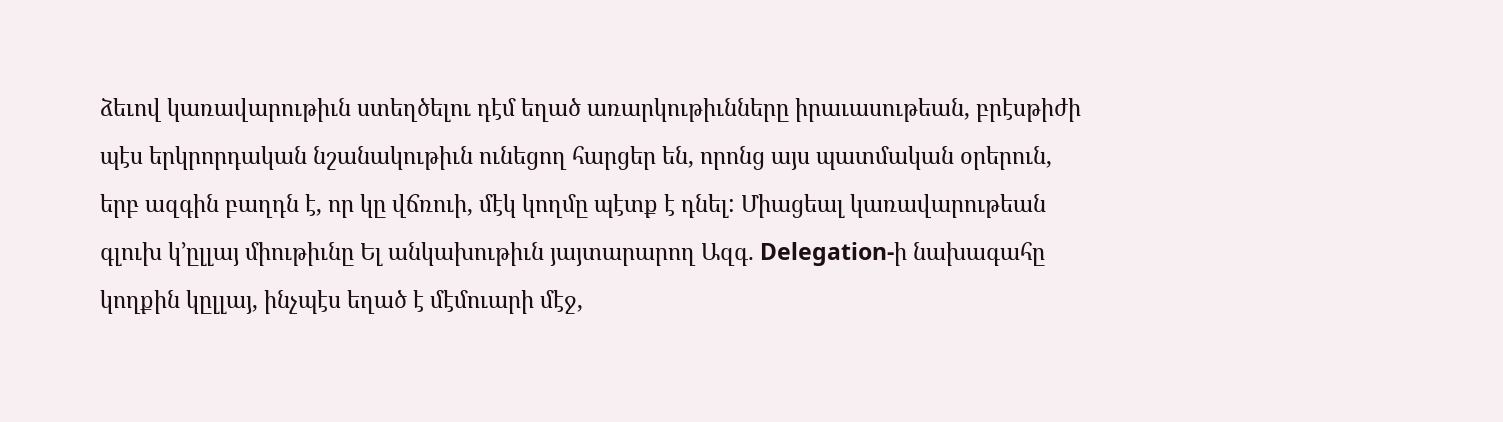ձեւով կառավարութիւն ստեղծելու դէմ եղած առարկութիւնները իրաւասութեան, բրէսթիժի պէս երկրորդական նշանակութիւն ունեցող հարցեր են, որոնց այս պատմական օրերուն, երբ ազգին բաղդն է, որ կը վճռուի, մէկ կողմը պէտք է դնել: Միացեալ կառավարութեան գլուխ կ՚ըլլայ միութիւնը Ել անկախութիւն յայտարարող Ազգ. Delegation-ի նախագահը կողքին կըլլայ, ինչպէս եղած է մէմուարի մէջ,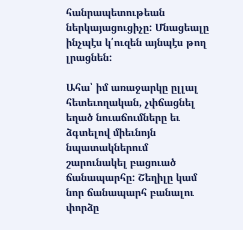հանրապետութեան ներկայացուցիչը: Մնացեալը ինչպէս կ՛ուզեն այնպէս թող լրացնեն:

Ահա՝ իմ առաջարկը ըլլալ հետեւողական, չփճացնել եղած նուաճումները եւ ձգտելով միեւնոյն նպատակներում շարունակել բացուած ճանապարհը: Շեղիլը կամ նոր ճանապարհ բանալու փորձը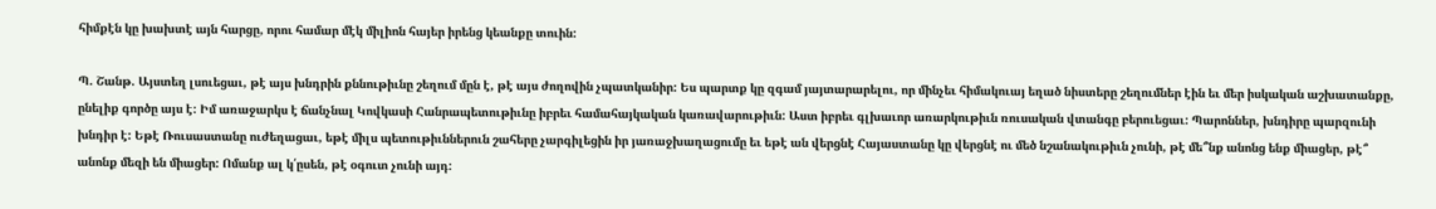հիմքէն կը խախտէ այն հարցը, որու համար մէկ միլիոն հայեր իրենց կեանքը տուին:

Պ. Շանթ. Այստեղ լսուեցաւ, թէ այս խնդրին քննութիւնը շեղում մըն է, թէ այս ժողովին չպատկանիր: Ես պարտք կը զգամ յայտարարելու, որ մինչեւ հիմակուայ եղած նիստերը շեղումներ էին եւ մեր իսկական աշխատանքը, ընելիք գործը այս է: Իմ առաջարկս է ճանչնալ Կովկասի Հանրապետութիւնը իբրեւ համահայկական կառավարութիւն: Աստ իբրեւ գլխաւոր առարկութիւն ռուսական վտանգը բերուեցաւ: Պարոններ, խնդիրը պարզունի խնդիր է: Եթէ Ռուսաստանը ուժեղացաւ, եթէ միլս պետութիւններուն շահերը չարգիլեցին իր յառաջխաղացումը եւ եթէ ան վերցնէ Հայաստանը կը վերցնէ ու մեծ նշանակութիւն չունի, թէ մե՞նք անոնց ենք միացեր, թէ՞ անոնք մեզի են միացեր: Ոմանք ալ կ՛ըսեն, թէ օգուտ չունի այդ: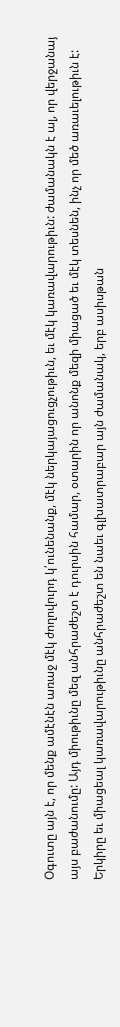Օգուտը այն է, որ մենք ամէնէն առաջ մէկ ժողովուրդ կ՛ունենանք, մէկ ներկայացուցչութիւն, եւ մէկ կառավարութիւն: ժամանակն է ալ, որ վերջանայ այս բաժանումը: Այդ միութիւնը մեզ անհրաժեշտ է դուրսին համար, օտարին որ անոնք մեզի միացած եւ մէկ տեսնեն, ինչ որ մեծ առաւելութիւն է: Երկիրը եւ միացեալ կառավարութիւնը անհրաժեշտ են նաեւ գլխատրաբար այն ժամանակ, երբ ասիսթան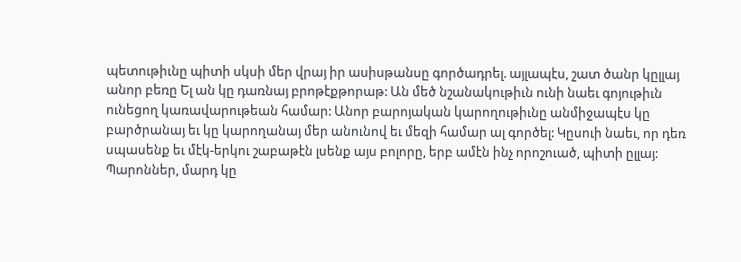պետութիւնը պիտի սկսի մեր վրայ իր ասիսթանսը գործադրել. այլապէս, շատ ծանր կըլլայ անոր բեռը Ել ան կը դառնայ բրոթէքթորաթ: Ան մեծ նշանակութիւն ունի նաեւ գոյութիւն ունեցող կառավարութեան համար: Անոր բարոյական կարողութիւնը անմիջապէս կը բարծրանայ եւ կը կարողանայ մեր անունով եւ մեզի համար ալ գործել: Կըսուի նաեւ, որ դեռ սպասենք եւ մէկ-երկու շաբաթէն լսենք այս բոլորը, երբ ամէն ինչ որոշուած, պիտի ըլլայ: Պարոններ, մարդ կը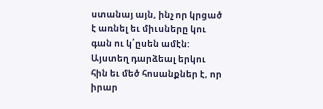ստանայ այն, ինչ որ կրցած է առնել եւ միւսները կու գան ու կ՛ըսեն ամէն: Այստեղ դարձեալ երկու հին եւ մեծ հոսանքներ է, որ իրար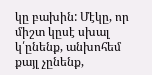կը բախին: Մէկը, որ միշտ կըսէ սխալ կ՛ընենք, անխոհեմ քայլ չընենք,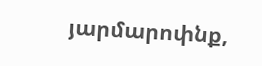յարմարոփնք,